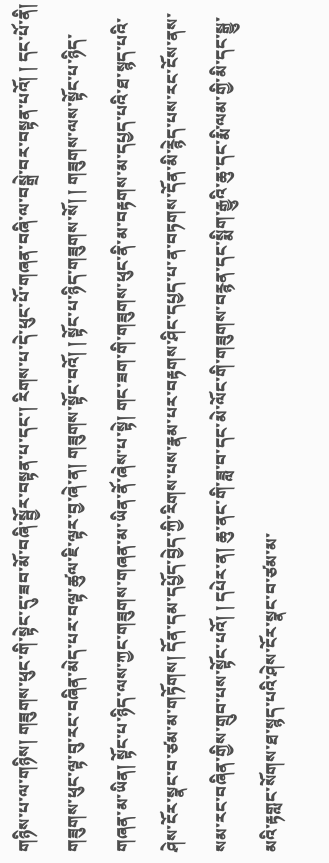གཉིས་པ་ལ་གཉིས། གཟུགས་ཕུང་གི་སྟེང་དུ་ཟབ་མོ་བཞི་སྦྱོར་བསྟན་པ་དང་། རིགས་པ་དེ་ཕུང་པོ་གཞན་བཞི་ལ་བསྒྲེ་བར་བསྟན་པའོ། ། དང་པོ་ནི། གཟུགས་ཕུང་ལྟ་བུ་རང་བཞིན་མེད་པར་བལྟ་ཚུལ་ཇི་ལྟར་བྱ་ཞེ་ན། གཟུགས་སྟོང་བའོ། ། སྟོང་པ་ཉིད་གཟུགས་སོ། ། གཟུགས་ལས་སྟོང་པ་ཉིད་གཞན་མ་ཡིན། སྟོང་པ་ཉིད་ལས་ཀྱང་གཟུགས་གཞན་མ་ཡིན་ནོ་ཞེས་པ་སྟེ། གང་ཟག་གི་གཟུགས་ཕུང་ནི་མ་བརྟགས་མ་དཔྱད་པའི་ཐ་སྙད་པའི་ཤེས་ངོར་སྣང་བ་ཙམ་མ་གཏོགས། དོན་དམ་དཔྱོད་བྱེད་ཀྱི་རིགས་པས་རྣམ་པར་བརྟགས་ཤིང་དཔྱད་པ་ན་བཏགས་དོན་མི་རྙེད་པས་རང་ངོས་ནས་སམ་རང་བཞིན་གྱིས་གྲུབ་པས་སྟོང་པའོ། ། དཔེར་ན། ཆུ་ནང་གི་ཟླ་བ་དང་མེ་ལོང་གི་གཟུགས་བརྙན་དང་སྨིག་རྒྱུའི་ཆུ་དང་རྨི་ལམ་གྱི་མི་དང་སྒྱུ་མའི་རྟགླང་སོགས་ཐ་སྙད་པའི་ཤེས་ངོར་སྣང་བ་ཙམ་མ་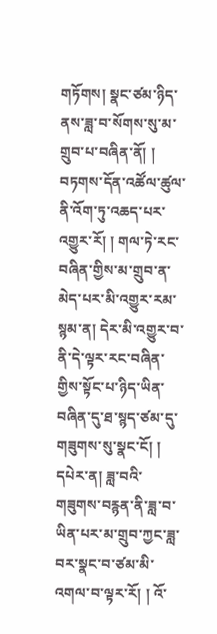གཏོགས། སྣང་ཙམ་ཉིད་ནས་ཟླ་བ་སོགས་སུ་མ་གྲུབ་པ་བཞིན་ནོ། ། བཏགས་དོན་འཚོལ་ཚུལ་ནི་འོག་ཏུ་འཆད་པར་འགྱུར་རོ། ། གལ་ཏེ་རང་བཞིན་གྱིས་མ་གྲུབ་ན་མེད་པར་མི་འགྱུར་རམ་སྙམ་ན། དེར་མི་འགྱུར་བ་ནི་དེ་ལྟར་རང་བཞིན་གྱིས་སྟོང་པ་ཉིད་ཡིན་བཞིན་དུ་ཐ་སྙད་ཙམ་དུ་གཟུགས་སུ་སྣང་ངོ། ། དཔེར་ན། ཟླ་བའི་གཟུགས་བརྙན་ནི་ཟླ་བ་ཡིན་པར་མ་གྲུབ་ཀྱང་ཟླ་བར་སྣང་བ་ཙམ་མི་འགལ་བ་ལྟར་རོ། ། འོ་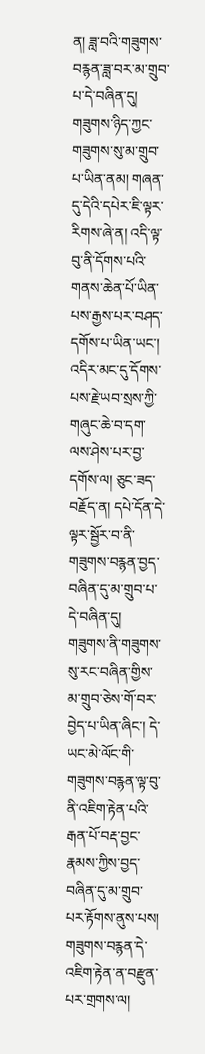ན། ཟླ་བའི་གཟུགས་བརྙན་ཟླ་བར་མ་གྲུབ་པ་དེ་བཞིན་དུ། གཟུགས་ཉིད་ཀྱང་གཟུགས་སུ་མ་གྲུབ་པ་ཡིན་ནམ། གཞན་དུ་དེའི་དཔེར་ཇི་ལྟར་རིགས་ཞེ་ན། འདི་ལྟ་བུ་ནི་དོགས་པའི་གནས་ཆེན་པོ་ཡིན་པས་རྒྱས་པར་བཤད་དགོས་པ་ཡིན་ཡང་། འདིར་མང་དུ་དོགས་པས་རྗེ་ཡབ་སྲས་ཀྱི་གཞུང་ཆེ་བ་དག་ལས་ཤེས་པར་བྱ་དགོས་ལ། ཅུང་ཟད་བརྗོད་ན། དཔེ་དོན་དེ་ལྟར་སྦྱོར་བ་ནི་གཟུགས་བརྙན་བྱད་བཞིན་དུ་མ་གྲུབ་པ་དེ་བཞིན་དུ། གཟུགས་ནི་གཟུགས་སུ་རང་བཞིན་གྱིས་མ་གྲུབ་ཅེས་གོ་བར་བྱེད་པ་ཡིན་ཞིང་། དེ་ཡང་མེ་ལོང་གི་གཟུགས་བརྙན་ལྟ་བུ་ནི་འཇིག་རྟེན་པའི་རྒན་པོ་བརྡ་བྱང་རྣམས་ཀྱིས་བྱད་བཞིན་དུ་མ་གྲུབ་པར་རྟོགས་ནུས་པས། གཟུགས་བརྙན་དེ་འཇིག་རྟེན་ན་བརྫུན་པར་གྲགས་ལ།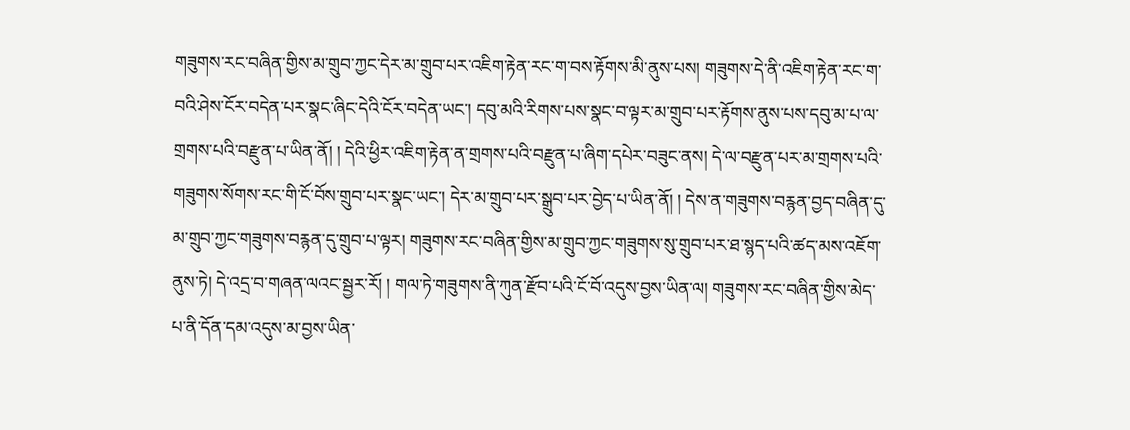གཟུགས་རང་བཞིན་གྱིས་མ་གྲུབ་ཀྱང་དེར་མ་གྲུབ་པར་འཇིག་རྟེན་རང་ག་བས་རྟོགས་མི་ནུས་པས། གཟུགས་དེ་ནི་འཇིག་རྟེན་རང་ག་བའི་ཤེས་ངོར་བདེན་པར་སྣང་ཞིང་དེའི་ངོར་བདེན་ཡང་། དབུ་མའི་རིགས་པས་སྣང་བ་ལྟར་མ་གྲུབ་པར་རྟོགས་ནུས་པས་དབུ་མ་པ་ལ་གྲགས་པའི་བརྫུན་པ་ཡིན་ནོ། ། དེའི་ཕྱིར་འཇིག་རྟེན་ན་གྲགས་པའི་བརྫུན་པ་ཞིག་དཔེར་བཟུང་ནས། དེ་ལ་བརྫུན་པར་མ་གྲགས་པའི་གཟུགས་སོགས་རང་གི་ངོ་བོས་གྲུབ་པར་སྣང་ཡང་། དེར་མ་གྲུབ་པར་སྒྲུབ་པར་བྱེད་པ་ཡིན་ནོ། ། དེས་ན་གཟུགས་བརྙན་བྱད་བཞིན་དུ་མ་གྲུབ་ཀྱང་གཟུགས་བརྙན་དུ་གྲུབ་པ་ལྟར། གཟུགས་རང་བཞིན་གྱིས་མ་གྲུབ་ཀྱང་གཟུགས་སུ་གྲུབ་པར་ཐ་སྙད་པའི་ཚད་མས་འཇོག་ནུས་ཏེ། དེ་འདྲ་བ་གཞན་ལའང་སྦྱར་རོ། ། གལ་ཏེ་གཟུགས་ནི་ཀུན་རྫོབ་པའི་ངོ་བོ་འདུས་བྱས་ཡིན་ལ། གཟུགས་རང་བཞིན་གྱིས་མེད་པ་ནི་དོན་དམ་འདུས་མ་བྱས་ཡིན་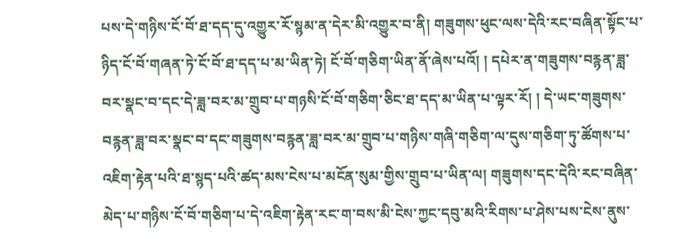པས་དེ་གཉིས་ངོ་བོ་ཐ་དད་དུ་འགྱུར་རོ་སྙམ་ན་དེར་མི་འགྱུར་བ་ནི། གཟུགས་ཕུང་ལས་དེའི་རང་བཞིན་སྟོང་པ་ཉིད་ངོ་བོ་གཞན་ཏེ་ངོ་བོ་ཐ་དད་པ་མ་ཡིན་ཏེ། ངོ་བོ་གཅིག་ཡིན་ནོ་ཞེས་པའོ། ། དཔེར་ན་གཟུགས་བརྙན་ཟླ་བར་སྣང་བ་དང་དེ་ཟླ་བར་མ་གྲུབ་པ་གཉསི་ངོ་བོ་གཅིག་ཅིང་ཐ་དད་མ་ཡིན་པ་ལྟར་རོ། ། དེ་ཡང་གཟུགས་བརྙན་ཟླ་བར་སྣང་བ་དང་གཟུགས་བརྙན་ཟླ་བར་མ་གྲུབ་པ་གཉིས་གཞི་གཅིག་ལ་དུས་གཅིག་ཏུ་ཚོགས་པ་འཇིག་རྟེན་པའི་ཐ་སྙད་པའི་ཚད་མས་ངེས་པ་མངོན་སུམ་གྱིས་གྲུབ་པ་ཡིན་ལ། གཟུགས་དང་དེའི་རང་བཞིན་མེད་པ་གཉིས་ངོ་བོ་གཅིག་པ་དེ་འཇིག་རྟེན་རང་ག་བས་མི་ངེས་ཀྱང་དབུ་མའི་རིགས་པ་ཤེས་པས་ངེས་ནུས་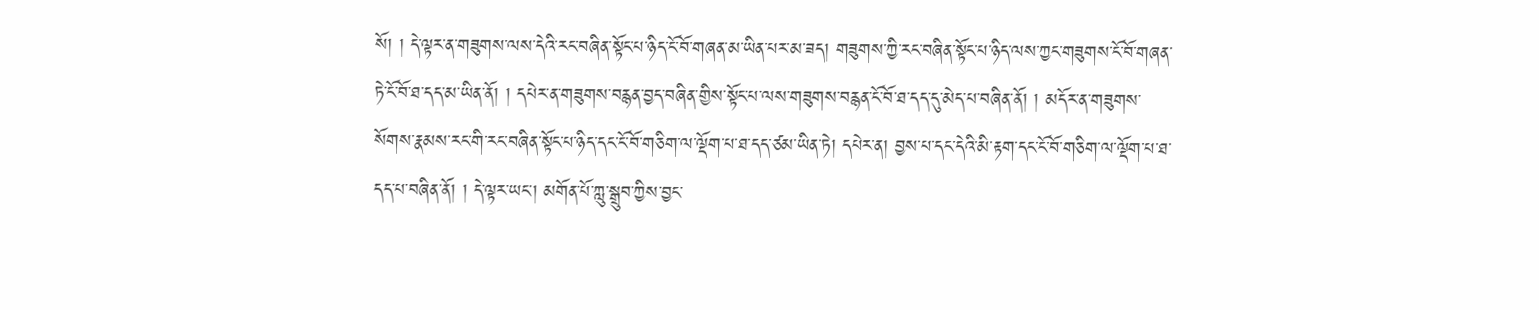སོ། ། དེ་ལྟར་ན་གཟུགས་ལས་དེའི་རང་བཞིན་སྟོང་པ་ཉིད་ངོ་བོ་གཞན་མ་ཡིན་པར་མ་ཟད། གཟུགས་ཀྱི་རང་བཞིན་སྟོང་པ་ཉིད་ལས་ཀྱང་གཟུགས་ངོ་བོ་གཞན་ཏེ་ངོ་བོ་ཐ་དད་མ་ཡིན་ནོ། ། དཔེར་ན་གཟུགས་བརྙན་བྱད་བཞིན་གྱིས་སྟོང་པ་ལས་གཟུགས་བརྙན་ངོ་བོ་ཐ་དད་དུ་མེད་པ་བཞིན་ནོ། ། མདོར་ན་གཟུགས་སོགས་རྣམས་རང་གི་རང་བཞིན་སྟོང་པ་ཉིད་དང་ངོ་བོ་གཅིག་ལ་ལྡོག་པ་ཐ་དད་ཙམ་ཡིན་ཏེ། དཔེར་ན། བྱས་པ་དང་དེའི་མི་རྟག་དང་ངོ་བོ་གཅིག་ལ་ལྡོག་པ་ཐ་དད་པ་བཞིན་ནོ། ། དེ་ལྟར་ཡང་། མགོན་པོ་ཀླུ་སྒྲུབ་ཀྱིས་བྱང་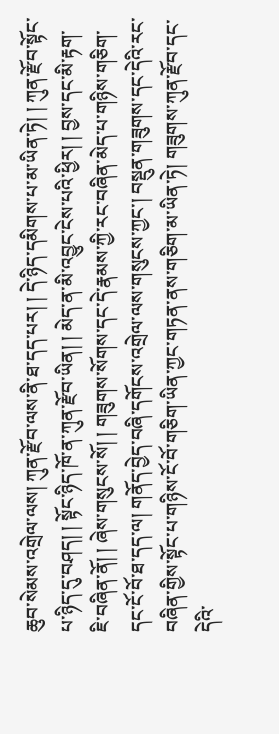ཆུབ་སེམས་འགྲེལ་ལས། ཀུན་རྫོབ་ལས་ནི་ཐ་དད་པར། ། དེ་ཉིད་དམིགས་པ་མ་ཡིན་ཏེ། ། ཀུན་རྫོབ་སྟོང་པ་ཉིད་དུ་བཤད། ། སྟོང་ཉིད་ཁོ་ན་ཀུན་རྫོབ་ཡིན། ། མེད་ན་མི་འབྱུང་ངེས་པའི་ཕྱིར། ། བྱས་དང་མི་རྟག་ཇི་བཞིན་ནོ། ། ཞེས་གསུངས་སོ། ། གཟུགས་སོགས་དང་དེ་རྣམས་ཀྱི་རང་བཞིན་མེད་པ་གཉིས་གཅིག་དང་ངོ་བོ་ཐ་དད་ལ། གནོད་བྱེད་བཞི་དགོངས་འགྲེལ་ལས་གསུངས་ཀྱང་། བསྡུན་གཟུགས་དང་དེའི་རང་བཞིན་གྱིས་སྟོང་པ་གཉིས་ངོ་བོ་གཅིག་ཡིན་ཀྱང་གཏན་ནས་གཅིག་མ་ཡིན་ཏེ། གཟུགས་ཀུན་རྫོབ་དང་དེའི་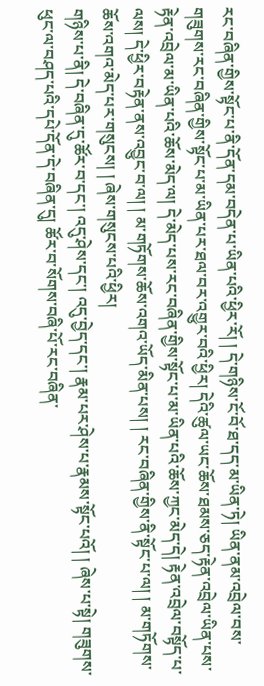རང་བཞིན་གྱིས་སྟོང་པ་ནི་དོན་དམ་བདེན་པ་ཡིན་པའི་ཕྱིར་རོ། ། དེ་གཉིས་ངོ་བོ་ཐ་དད་མ་ཡིན་ཏེ། ཡིན་ནམ་འབྲེལ་བས་གཟུགས་རང་བཞིན་གྱིས་སྟོང་པ་མ་ཡིན་པར་ཐལ་བར་འགྱུར་བའི་ཕྱིར། དེའི་ཚུལ་ཡང་ཆོས་ཐམས་ཅད་རྟེན་འབྲེལ་ཡིན་པས་རྟེན་འབྲེལ་མ་ཡིན་པའི་ཆོས་མེད་ལ། དེ་མེད་པས་རང་བཞིན་གྱིས་སྟོང་པ་མ་ཡིན་པའི་ཆོས་ཀྱང་མེད་དེ། རྟེན་འབྲེལ་བསྟོད་པ་ལས། དེ་ཕྱིར་བརྟེན་ནས་འབྱུང་བ་ལ། ། མ་གཏོགས་ཆོས་འགའ་ཡོད་མིན་པས། ། རང་བཞིན་གྱིས་ནི་སྟོང་པ་ལ། ། མ་གཏོགས་ཆོས་འགའ་མེད་པར་གསུངས། ། ཞེས་གསུངས་པའི་ཕྱིར།
གཉིས་པ་ནི། དེ་བཞིན་དུ་ཚོར་བ་དང་། འདུ་ཤེས་དང་། འདུ་བྱེད་དང་། རྣམ་པར་ཤེས་པ་རྣམས་སྟོང་པའོ། ། ཞེས་པ་སྟེ། གཟུགས་ཕུང་ལ་བཤད་པའི་དཔེ་དོན་དེ་བཞིན་དུ། ཚོར་བ་སོགས་བཞི་པོ་རང་བཞིན་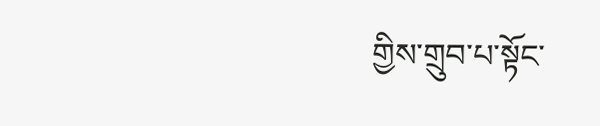གྱིས་གྲུབ་པ་སྟོང་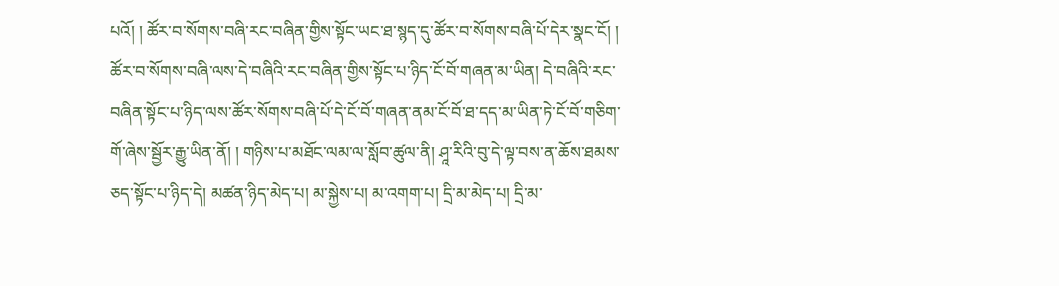པའོ། ། ཚོར་བ་སོགས་བཞི་རང་བཞིན་གྱིས་སྟོང་ཡང་ཐ་སྙད་དུ་ཚོར་བ་སོགས་བཞི་པོ་དེར་སྣང་ངོ། ། ཚོར་བ་སོགས་བཞི་ལས་དེ་བཞིའི་རང་བཞིན་གྱིས་སྟོང་པ་ཉིད་ངོ་བོ་གཞན་མ་ཡིན། དེ་བཞིའི་རང་བཞིན་སྟོང་པ་ཉིད་ལས་ཚོར་སོགས་བཞི་པོ་དེ་ངོ་བོ་གཞན་ནམ་ངོ་བོ་ཐ་དད་མ་ཡིན་ཏེ་ངོ་བོ་གཅིག་གོ་ཞེས་སྦྱོར་རྒྱུ་ཡིན་ནོ། ། གཉིས་པ་མཐོང་ལམ་ལ་སློབ་ཚུལ་ནི། ཤཱ་རིའི་བུ་དེ་ལྟ་བས་ན་ཆོས་ཐམས་ཅད་སྟོང་པ་ཉིད་དེ། མཚན་ཉིད་མེད་པ། མ་སྐྱེས་པ། མ་འགག་པ། དྲི་མ་མེད་པ། དྲི་མ་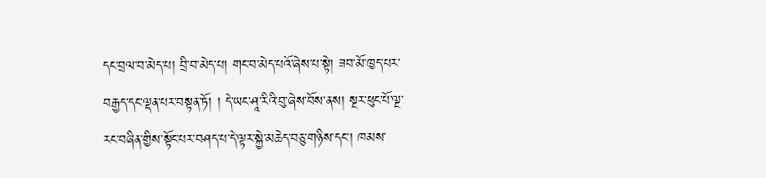དང་བྲལ་བ་མེད་པ། བྲི་བ་མེད་པ། གང་བ་མེད་པའོ་ཞེས་པ་སྟེ། ཟབ་མོ་ཁྱད་པར་བརྒྱད་དང་ལྡན་པར་བསྟན་ཏོ། ། དེ་ཡང་ཤཱ་རིའི་བུ་ཞེས་བོས་ནས། སྔར་ཕུང་པོ་ལྔ་རང་བཞིན་གྱིས་སྟོང་པར་བཤད་པ་དེ་ལྟར་སྐྱེ་མཆེད་བཅུ་གཉིས་དང་། ཁམས་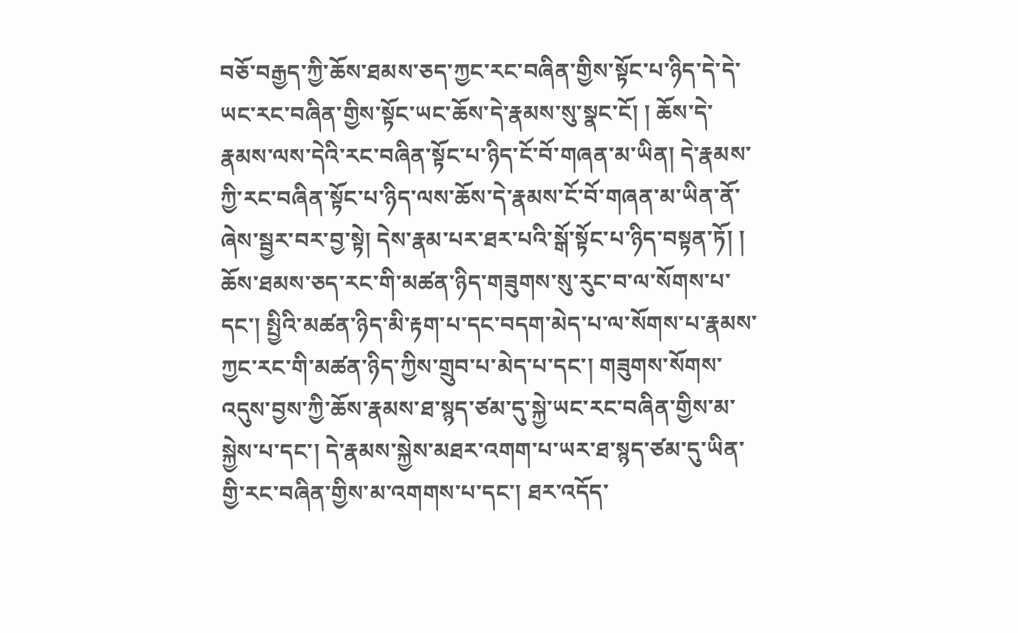བཅོ་བརྒྱད་ཀྱི་ཆོས་ཐམས་ཅད་ཀྱང་རང་བཞིན་གྱིས་སྟོང་པ་ཉིད་དེ་དེ་ཡང་རང་བཞིན་གྱིས་སྟོང་ཡང་ཆོས་དེ་རྣམས་སུ་སྣང་ངོ། ། ཆོས་དེ་རྣམས་ལས་དེའི་རང་བཞིན་སྟོང་པ་ཉིད་ངོ་བོ་གཞན་མ་ཡིན། དེ་རྣམས་ཀྱི་རང་བཞིན་སྟོང་པ་ཉིད་ལས་ཆོས་དེ་རྣམས་ངོ་བོ་གཞན་མ་ཡིན་ནོ་ཞེས་སྦྱར་བར་བྱ་སྟེ། དེས་རྣམ་པར་ཐར་པའི་སྒོ་སྟོང་པ་ཉིད་བསྟན་ཏོ། ། ཆོས་ཐམས་ཅད་རང་གི་མཚན་ཉིད་གཟུགས་སུ་རུང་བ་ལ་སོགས་པ་དང་། སྤྱིའི་མཚན་ཉིད་མི་རྟག་པ་དང་བདག་མེད་པ་ལ་སོགས་པ་རྣམས་ཀྱང་རང་གི་མཚན་ཉིད་ཀྱིས་གྲུབ་པ་མེད་པ་དང་། གཟུགས་སོགས་འདུས་བྱས་ཀྱི་ཆོས་རྣམས་ཐ་སྙད་ཙམ་དུ་སྐྱེ་ཡང་རང་བཞིན་གྱིས་མ་སྐྱེས་པ་དང་། དེ་རྣམས་སྐྱེས་མཐར་འགག་པ་ཡར་ཐ་སྙད་ཙམ་དུ་ཡིན་གྱི་རང་བཞིན་གྱིས་མ་འགགས་པ་དང་། ཐར་འདོད་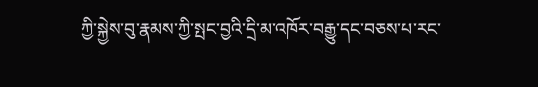ཀྱི་སྐྱེས་བུ་རྣམས་ཀྱི་སྤང་བྱའི་དྲི་མ་འཁོར་བརྒྱུ་དང་བཅས་པ་རང་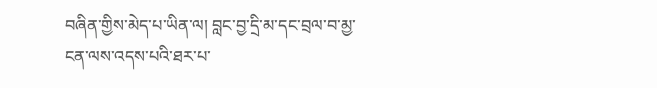བཞིན་གྱིས་མེད་པ་ཡིན་ལ། བླང་བྱ་དྲི་མ་དང་བྲལ་བ་མྱ་ངན་ལས་འདས་པའི་ཐར་པ་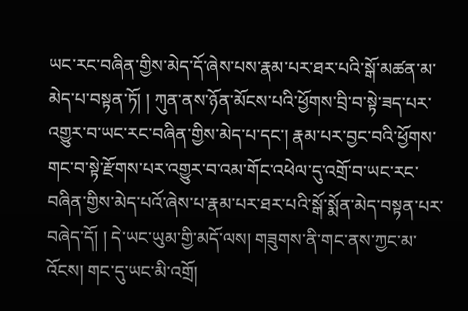ཡང་རང་བཞིན་གྱིས་མེད་དོ་ཞེས་པས་རྣམ་པར་ཐར་པའི་སྒོ་མཚན་མ་མེད་པ་བསྟན་ཏོ། ། ཀུན་ནས་ཉོན་མོངས་པའི་ཕྱོགས་བྲི་བ་སྟེ་ཟད་པར་འགྱུར་བ་ཡང་རང་བཞིན་གྱིས་མེད་པ་དང་། རྣམ་པར་བྱང་བའི་ཕྱོགས་གང་བ་སྟེ་རྫོགས་པར་འགྱུར་བ་འམ་གོང་འཕེལ་དུ་འགྲོ་བ་ཡང་རང་བཞིན་གྱིས་མེད་པའོ་ཞེས་པ་རྣམ་པར་ཐར་པའི་སྒོ་སྨོན་མེད་བསྟན་པར་བཞེད་དོ། ། དེ་ཡང་ཡུམ་གྱི་མདོ་ལས། གཟུགས་ནི་གང་ནས་ཀྱང་མ་འོངས། གང་དུ་ཡང་མི་འགྲོ།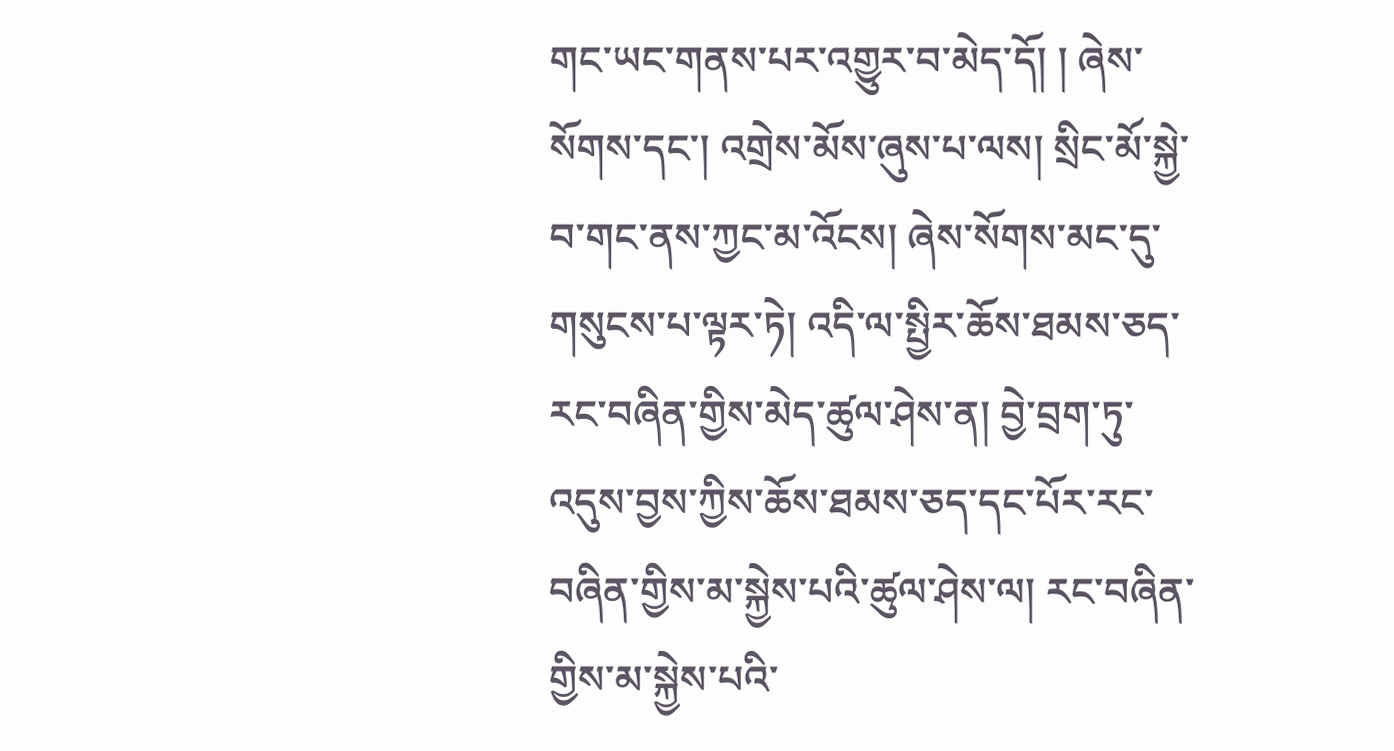གང་ཡང་གནས་པར་འགྱུར་བ་མེད་དོ། ། ཞེས་སོགས་དང་། འགྲེས་མོས་ཞུས་པ་ལས། སྲིང་མོ་སྐྱེ་བ་གང་ནས་ཀྱང་མ་འོངས། ཞེས་སོགས་མང་དུ་གསུངས་པ་ལྟར་ཏེ། འདི་ལ་སྤྱིར་ཆོས་ཐམས་ཅད་རང་བཞིན་གྱིས་མེད་ཚུལ་ཤེས་ན། བྱེ་བྲག་ཏུ་འདུས་བྱས་ཀྱིས་ཆོས་ཐམས་ཅད་དང་པོར་རང་བཞིན་གྱིས་མ་སྐྱེས་པའི་ཚུལ་ཤེས་ལ། རང་བཞིན་གྱིས་མ་སྐྱེས་པའི་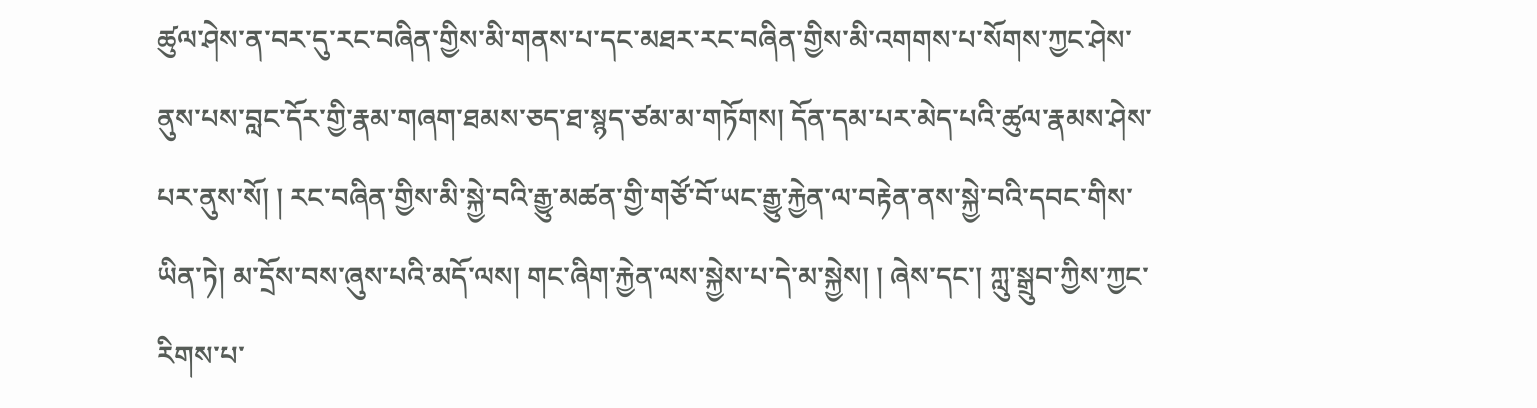ཚུལ་ཤེས་ན་བར་དུ་རང་བཞིན་གྱིས་མི་གནས་པ་དང་མཐར་རང་བཞིན་གྱིས་མི་འགགས་པ་སོགས་ཀྱང་ཤེས་ནུས་པས་བླང་དོར་གྱི་རྣམ་གཞག་ཐམས་ཅད་ཐ་སྙད་ཙམ་མ་གཏོགས། དོན་དམ་པར་མེད་པའི་ཚུལ་རྣམས་ཤེས་པར་ནུས་སོ། ། རང་བཞིན་གྱིས་མི་སྐྱེ་བའི་རྒྱུ་མཚན་གྱི་གཙོ་བོ་ཡང་རྒྱུ་རྐྱེན་ལ་བརྟེན་ནས་སྐྱེ་བའི་དབང་གིས་ཡིན་ཏེ། མ་དྲོས་བས་ཞུས་པའི་མདོ་ལས། གང་ཞིག་རྐྱེན་ལས་སྐྱེས་པ་དེ་མ་སྐྱེས། ། ཞེས་དང་། ཀླུ་སྒྲུབ་ཀྱིས་ཀྱང་རིགས་པ་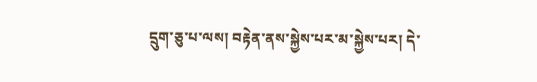དྲུག་ཅུ་པ་ལས། བརྟེན་ནས་སྐྱེས་པར་མ་སྐྱེས་པར། དེ་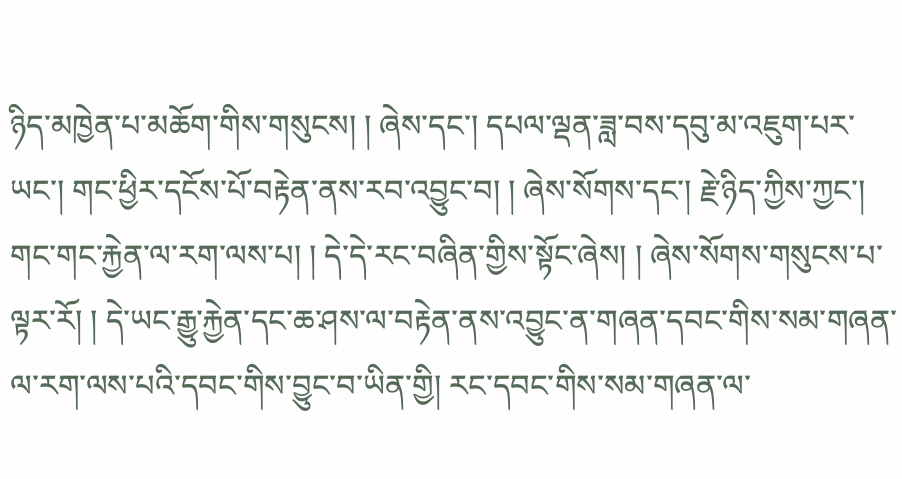ཉིད་མཁྱེན་པ་མཆོག་གིས་གསུངས། ། ཞེས་དང་། དཔལ་ལྡན་ཟླ་བས་དབུ་མ་འཇུག་པར་ཡང་། གང་ཕྱིར་དངོས་པོ་བརྟེན་ནས་རབ་འབྱུང་བ། ། ཞེས་སོགས་དང་། རྗེ་ཉིད་ཀྱིས་ཀྱང་། གང་གང་རྐྱེན་ལ་རག་ལས་པ། ། དེ་དེ་རང་བཞིན་གྱིས་སྟོང་ཞེས། ། ཞེས་སོགས་གསུངས་པ་ལྟར་རོ། ། དེ་ཡང་རྒྱུ་རྐྱེན་དང་ཆ་ཤས་ལ་བརྟེན་ནས་འབྱུང་ན་གཞན་དབང་གིས་སམ་གཞན་ལ་རག་ལས་པའི་དབང་གིས་བྱུང་བ་ཡིན་གྱི། རང་དབང་གིས་སམ་གཞན་ལ་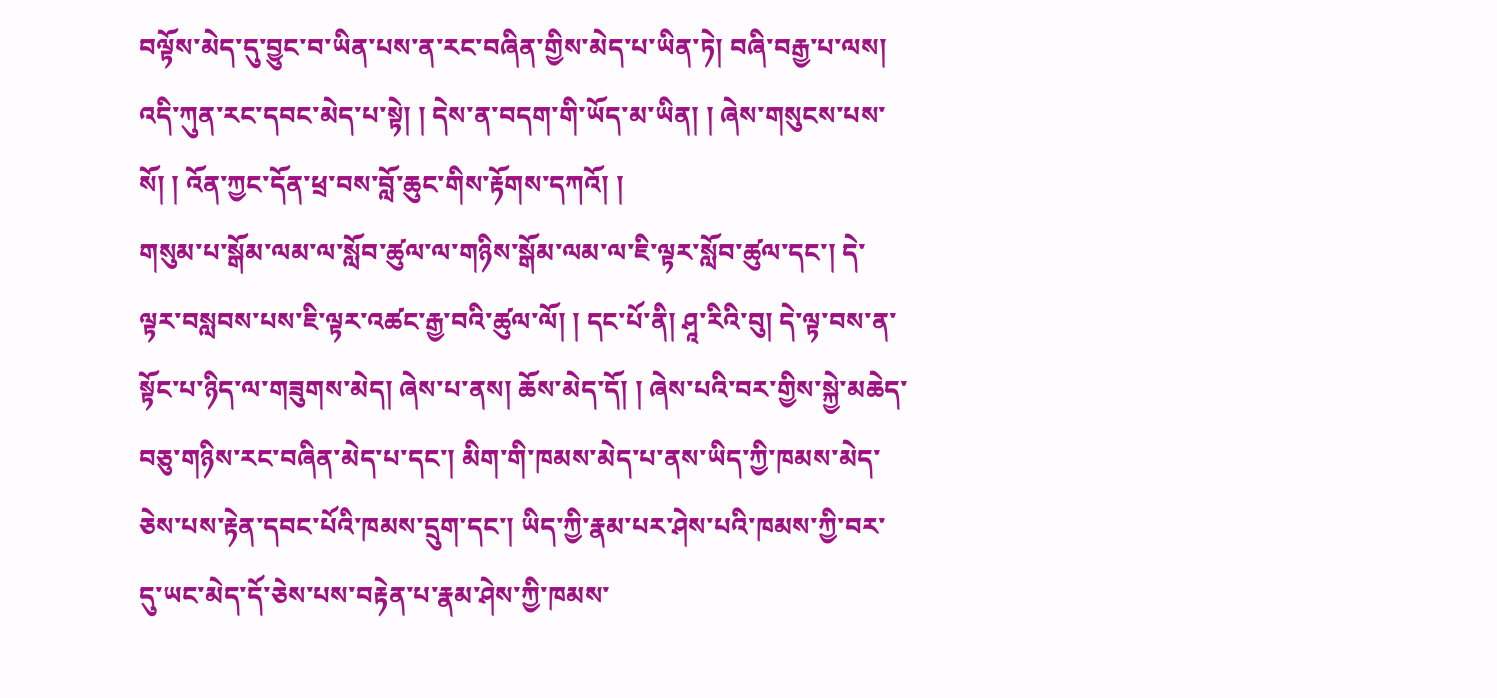བལྟོས་མེད་དུ་བྱུང་བ་ཡིན་པས་ན་རང་བཞིན་གྱིས་མེད་པ་ཡིན་ཏེ། བཞི་བརྒྱ་པ་ལས། འདི་ཀུན་རང་དབང་མེད་པ་སྟེ། ། དེས་ན་བདག་གི་ཡོད་མ་ཡིན། ། ཞེས་གསུངས་པས་སོ། ། འོན་ཀྱང་དོན་ཕྲ་བས་བློ་ཆུང་གིས་རྟོགས་དཀའོ། །
གསུམ་པ་སྒོམ་ལམ་ལ་སློབ་ཚུལ་ལ་གཉིས་སྒོམ་ལམ་ལ་ཇི་ལྟར་སློབ་ཚུལ་དང་། དེ་ལྟར་བསླབས་པས་ཇི་ལྟར་འཚང་རྒྱ་བའི་ཚུལ་ལོ། ། དང་པོ་ནི། ཤཱ་རིའི་བུ། དེ་ལྟ་བས་ན་སྟོང་པ་ཉིད་ལ་གཟུགས་མེད། ཞེས་པ་ནས། ཆོས་མེད་དོ། ། ཞེས་པའི་བར་གྱིས་སྐྱེ་མཆེད་བཅུ་གཉིས་རང་བཞིན་མེད་པ་དང་། མིག་གི་ཁམས་མེད་པ་ནས་ཡིད་ཀྱི་ཁམས་མེད་ཅེས་པས་རྟེན་དབང་པོའི་ཁམས་དྲུག་དང་། ཡིད་ཀྱི་རྣམ་པར་ཤེས་པའི་ཁམས་ཀྱི་བར་དུ་ཡང་མེད་དོ་ཅེས་པས་བརྟེན་པ་རྣམ་ཤེས་ཀྱི་ཁམས་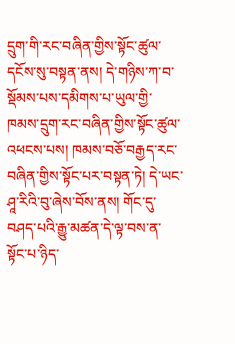དྲུག་གི་རང་བཞིན་གྱིས་སྟོང་ཚུལ་དངོས་སུ་བསྟན་ནས། དེ་གཉིས་ཀ་བ་སྡོམས་པས་དམིགས་པ་ཡུལ་གྱི་ཁམས་དྲུག་རང་བཞིན་གྱིས་སྟོང་ཚུལ་འཕངས་པས། ཁམས་བཅོ་བརྒྱད་རང་བཞིན་གྱིས་སྟོང་པར་བསྟན་ཏེ། དེ་ཡང་ཤཱ་རིའི་བུ་ཞེས་བོས་ནས། གོང་དུ་བཤད་པའི་རྒྱུ་མཚན་དེ་ལྟ་བས་ན་སྟོང་པ་ཉིད་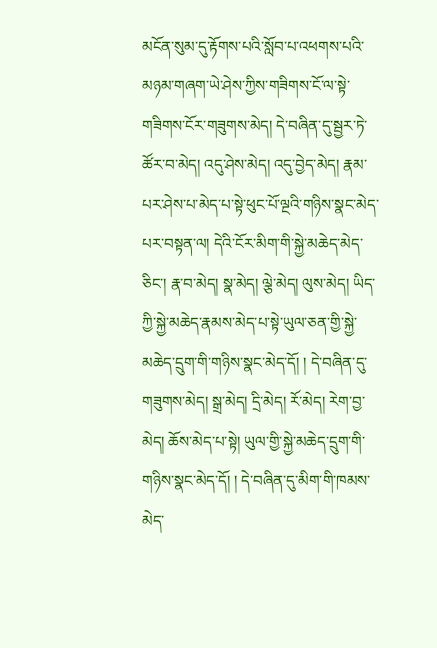མངོན་སུམ་དུ་རྟོགས་པའི་སློབ་པ་འཕགས་པའི་མཉམ་གཞག་ཡེ་ཤེས་ཀྱིས་གཟིགས་ངོ་ལ་སྟེ་གཟིགས་ངོར་གཟུགས་མེད། དེ་བཞིན་དུ་སྦྱར་ཏེ་ཚོར་བ་མེད། འདུ་ཤེས་མེད། འདུ་བྱེད་མེད། རྣམ་པར་ཤེས་པ་མེད་པ་སྟེ་ཕུང་པོ་ལྔའི་གཉིས་སྣང་མེད་པར་བསྟན་ལ། དེའི་ངོར་མིག་གི་སྐྱེ་མཆེད་མེད་ཅིང་། རྣ་བ་མེད། སྣ་མེད། ལྕེ་མེད། ལུས་མེད། ཡིད་ཀྱི་སྐྱེ་མཆེད་རྣམས་མེད་པ་སྟེ་ཡུལ་ཅན་གྱི་སྐྱེ་མཆེད་དྲུག་གི་གཉིས་སྣང་མེད་དོ། ། དེ་བཞིན་དུ་གཟུགས་མེད། སྒྲ་མེད། དྲི་མེད། རོ་མེད། རེག་བྱ་མེད། ཆོས་མེད་པ་སྟེ། ཡུལ་གྱི་སྐྱེ་མཆེད་དྲུག་གི་གཉིས་སྣང་མེད་དོ། ། དེ་བཞིན་དུ་མིག་གི་ཁམས་མེད་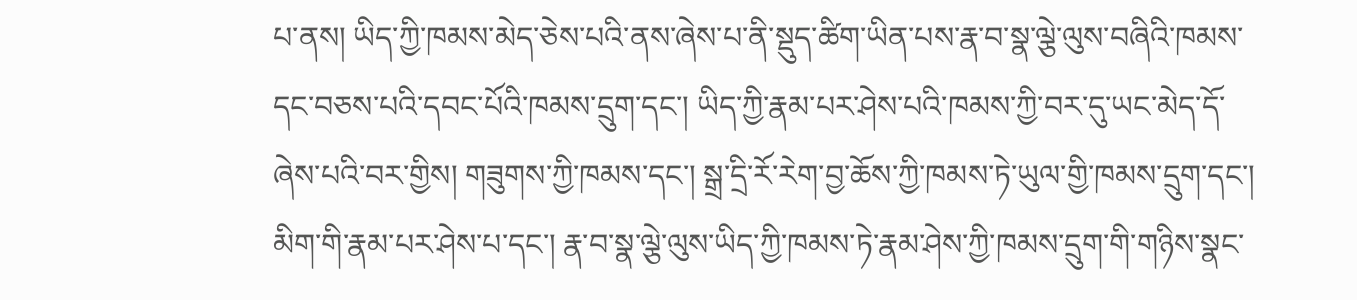པ་ནས། ཡིད་ཀྱི་ཁམས་མེད་ཅེས་པའི་ནས་ཞེས་པ་ནི་སྡུད་ཚིག་ཡིན་པས་རྣ་བ་སྣ་ལྕེ་ལུས་བཞིའི་ཁམས་དང་བཅས་པའི་དབང་པོའི་ཁམས་དྲུག་དང་། ཡིད་ཀྱི་རྣམ་པར་ཤེས་པའི་ཁམས་ཀྱི་བར་དུ་ཡང་མེད་དོ་ཞེས་པའི་བར་གྱིས། གཟུགས་ཀྱི་ཁམས་དང་། སྒྲ་དྲི་རོ་རེག་བྱ་ཆོས་ཀྱི་ཁམས་ཏེ་ཡུལ་གྱི་ཁམས་དྲུག་དང་། མིག་གི་རྣམ་པར་ཤེས་པ་དང་། རྣ་བ་སྣ་ལྕེ་ལུས་ཡིད་ཀྱི་ཁམས་ཏེ་རྣམ་ཤེས་ཀྱི་ཁམས་དྲུག་གི་གཉིས་སྣང་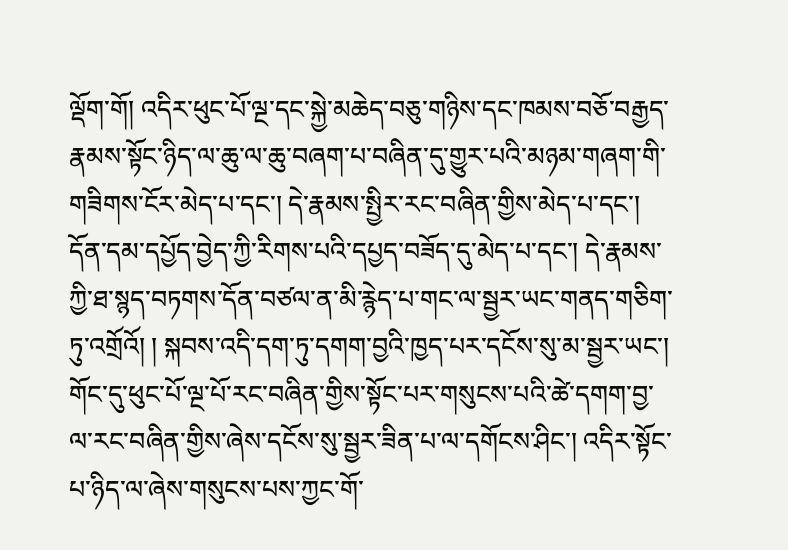ལྡོག་གོ། འདིར་ཕུང་པོ་ལྔ་དང་སྐྱེ་མཆེད་བཅུ་གཉིས་དང་ཁམས་བཅོ་བརྒྱད་རྣམས་སྟོང་ཉིད་ལ་ཆུ་ལ་ཆུ་བཞག་པ་བཞིན་དུ་གྱུར་པའི་མཉམ་གཞག་གི་གཟིགས་ངོར་མེད་པ་དང་། དེ་རྣམས་སྤྱིར་རང་བཞིན་གྱིས་མེད་པ་དང་། དོན་དམ་དཔྱོད་བྱེད་ཀྱི་རིགས་པའི་དཔྱད་བཟོད་དུ་མེད་པ་དང་། དེ་རྣམས་ཀྱི་ཐ་སྙད་བཏགས་དོན་བཙལ་ན་མི་རྙེད་པ་གང་ལ་སྦྱར་ཡང་གནད་གཅིག་ཏུ་འགྲོའོ། ། སྐབས་འདི་དག་ཏུ་དགག་བྱའི་ཁྱད་པར་དངོས་སུ་མ་སྦྱར་ཡང་། གོང་དུ་ཕུང་པོ་ལྔ་པོ་རང་བཞིན་གྱིས་སྟོང་པར་གསུངས་པའི་ཚེ་དགག་བྱ་ལ་རང་བཞིན་གྱིས་ཞེས་དངོས་སུ་སྦྱར་ཟིན་པ་ལ་དགོངས་ཤིང་། འདིར་སྟོང་པ་ཉིད་ལ་ཞེས་གསུངས་པས་ཀྱང་གོ་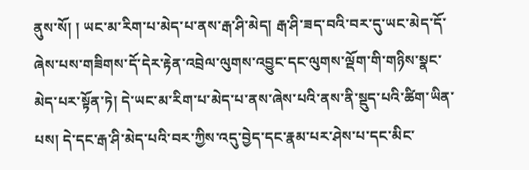ནུས་སོ། ། ཡང་མ་རིག་པ་མེད་པ་ནས་རྒ་ཤི་མེད། རྒ་ཤི་ཟད་བའི་བར་དུ་ཡང་མེད་དོ་ཞེས་པས་གཟིགས་དོ་དེར་རྟེན་འབྲེལ་ལུགས་འབྱུང་དང་ལུགས་ལྡོག་གི་གཉིས་སྣང་མེད་པར་སྟོན་ཏེ། དེ་ཡང་མ་རིག་པ་མེད་པ་ནས་ཞེས་པའི་ནས་ནི་སྡུད་པའི་ཚིག་ཡིན་པས། དེ་དང་རྒ་ཤི་མེད་པའི་བར་ཀྱིས་འདུ་བྱེད་དང་རྣམ་པར་ཤེས་པ་དང་མིང་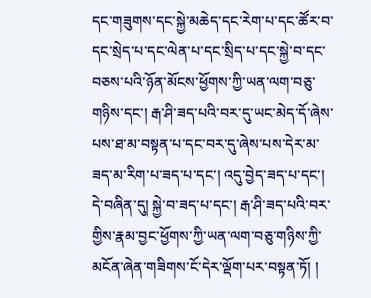དང་གཟུགས་དང་སྐྱེ་མཆེད་དང་རེག་པ་དང་ཚོར་བ་དང་སྲེད་པ་དང་ལེན་པ་དང་སྲིད་པ་དང་སྐྱེ་བ་དང་བཅས་པའི་ཉོན་མོངས་ཕྱོགས་ཀྱི་ཡན་ལག་བཅུ་གཉིས་དང་། རྒ་ཤི་ཟད་པའི་བར་དུ་ཡང་མེད་དོ་ཞེས་པས་ཐ་མ་བསྟན་པ་དང་བར་དུ་ཞེས་པས་དེར་མ་ཟད་མ་རིག་པ་ཟད་པ་དང་། འདུ་བྱེད་ཟད་པ་དང་། དེ་བཞིན་དུ། སྐྱེ་བ་ཟད་པ་དང་། རྒ་ཤི་ཟད་པའི་བར་གྱིས་རྣམ་བྱང་ཕྱོགས་ཀྱི་ཡན་ལག་བཅུ་གཉིས་ཀྱི་མངོན་ཞེན་གཟིགས་ངོ་དེར་ལྡོག་པར་བསྟན་ཏོ། །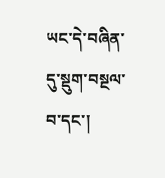ཡང་དེ་བཞིན་དུ་སྡུག་བསྔལ་བ་དང་།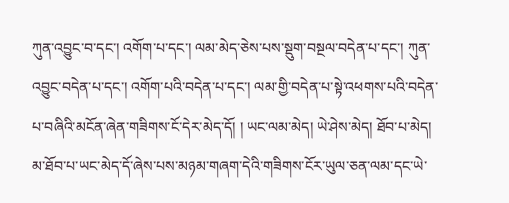ཀུན་འབྱུང་བ་དང་། འགོག་པ་དང་། ལམ་མེད་ཅེས་པས་སྡུག་བསྔལ་བདེན་པ་དང་། ཀུན་འབྱུང་བདེན་པ་དང་། འགོག་པའི་བདེན་པ་དང་། ལམ་གྱི་བདེན་པ་སྟེ་འཕགས་པའི་བདེན་པ་བཞིའི་མངོན་ཞེན་གཟིགས་ངོ་དེར་མེད་དོ། ། ཡང་ལམ་མེད། ཡེ་ཤེས་མེད། ཐོབ་པ་མེད། མ་ཐོབ་པ་ཡང་མེད་དོ་ཞེས་པས་མཉམ་གཞག་དེའི་གཟིགས་ངོར་ཡུལ་ཅན་ལམ་དང་ཡེ་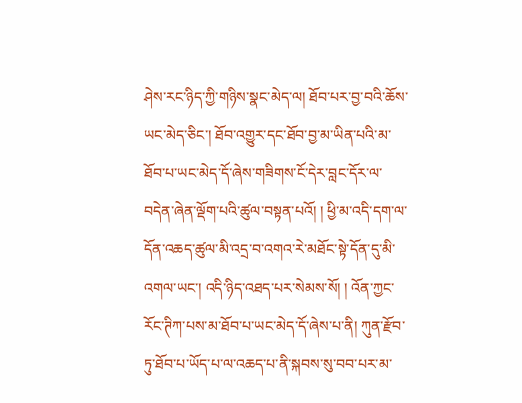ཤེས་རང་ཉིད་ཀྱི་གཉིས་སྣང་མེད་ལ། ཐོབ་པར་བྱ་བའི་ཆོས་ཡང་མེད་ཅིང་། ཐོབ་འགྱུར་དང་ཐོབ་བྱ་མ་ཡིན་པའི་མ་ཐོབ་པ་ཡང་མེད་དོ་ཞེས་གཟིགས་ངོ་དེར་བླང་དོར་ལ་བདེན་ཞེན་ལྡོག་པའི་ཚུལ་བསྟན་པའོ། ། ཕྱི་མ་འདི་དག་ལ་དོན་འཆད་ཚུལ་མི་འདྲ་བ་འགའ་རེ་མཐོང་སྟེ་དོན་དུ་མི་འགལ་ཡང་། འདི་ཉིད་འཐད་པར་སེམས་སོ། ། འོན་ཀྱང་རོང་ཊིཀ་པས་མ་ཐོབ་པ་ཡང་མེད་དོ་ཞེས་པ་ནི། ཀུན་རྫོབ་ཏུ་ཐོབ་པ་ཡོད་པ་ལ་འཆད་པ་ནི་སྐབས་སུ་བབ་པར་མ་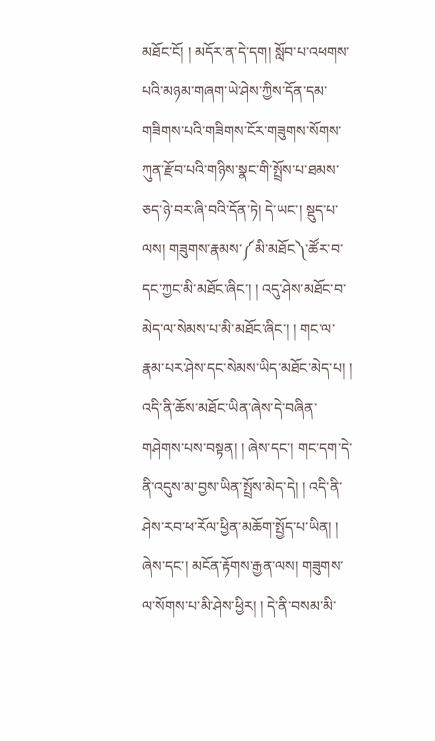མཐོང་ངོ། ། མདོར་ན་དེ་དག། སློབ་པ་འཕགས་པའི་མཉམ་གཞག་ཡེ་ཤེས་ཀྱིས་དོན་དམ་གཟིགས་པའི་གཟིགས་ངོར་གཟུགས་སོགས་ཀུན་རྫོབ་པའི་གཉིས་སྣང་གི་སྤྲོས་པ་ཐམས་ཅད་ཉེ་བར་ཞི་བའི་དོན་ཏེ། དེ་ཡང་། སྡུད་པ་ལས། གཟུགས་རྣམས་༼མི་མཐོང༽་ཚོར་བ་དང་ཀྱང་མི་མཐོང་ཞིང་། ། འདུ་ཤེས་མཐོང་བ་མེད་ལ་སེམས་པ་མི་མཐོང་ཞིང་། ། གང་ལ་རྣམ་པར་ཤེས་དང་སེམས་ཡིད་མཐོང་མེད་པ། ། འདི་ནི་ཆོས་མཐོང་ཡིན་ཞེས་དེ་བཞིན་གཤེགས་པས་བསྟན། ། ཞེས་དང་། གང་དག་དེ་ནི་འདུས་མ་བྱས་ཡིན་སྤྲོས་མེད་དེ། ། འདི་ནི་ཤེས་རབ་ཕ་རོལ་ཕྱིན་མཆོག་སྤྱོད་པ་ཡིན། ། ཞེས་དང་། མངོན་རྟོགས་རྒྱན་ལས། གཟུགས་ལ་སོགས་པ་མི་ཤེས་ཕྱིར། ། དེ་ནི་བསམ་མི་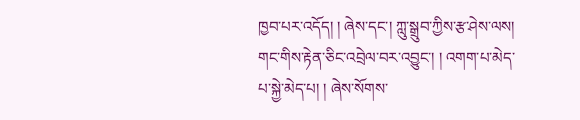ཁྱབ་པར་འདོད། ། ཞེས་དང་། ཀླུ་སྒྲུབ་ཀྱིས་རྩ་ཤེས་ལས། གང་གིས་རྟེན་ཅིང་འབྲེལ་བར་འབྱུང་། ། འགག་པ་མེད་པ་སྐྱེ་མེད་པ། ། ཞེས་སོགས་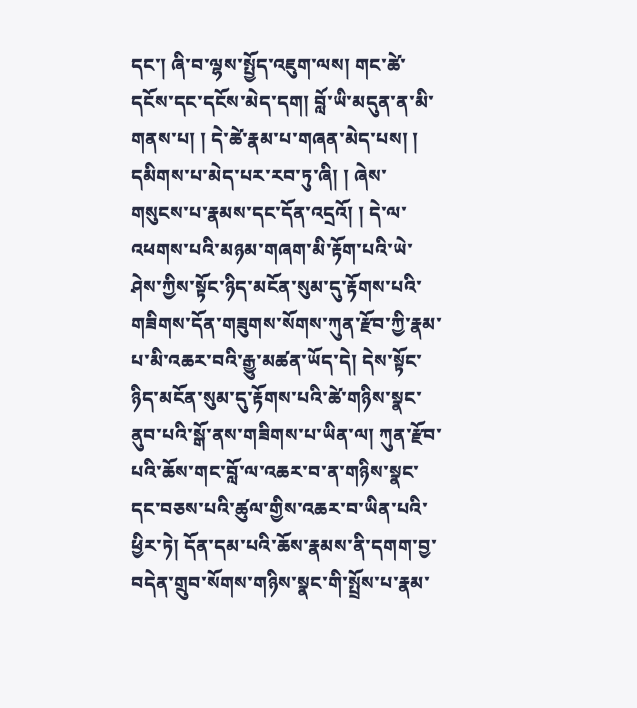དང་། ཞི་བ་ལྷས་སྤྱོད་འཇུག་ལས། གང་ཚེ་དངོས་དང་དངོས་མེད་དག། བློ་ཡི་མདུན་ན་མི་གནས་པ། ། དེ་ཚེ་རྣམ་པ་གཞན་མེད་པས། ། དམིགས་པ་མེད་པར་རབ་ཏུ་ཞི། ། ཞེས་གསུངས་པ་རྣམས་དང་དོན་འདྲའོ། ། དེ་ལ་འཕགས་པའི་མཉམ་གཞག་མི་རྟོག་པའི་ཡེ་ཤེས་ཀྱིས་སྟོང་ཉིད་མངོན་སུམ་དུ་རྟོགས་པའི་གཟིགས་དོན་གཟུགས་སོགས་ཀུན་རྫོབ་ཀྱི་རྣམ་པ་མི་འཆར་བའི་རྒྱུ་མཚན་ཡོད་དེ། དེས་སྟོང་ཉིད་མངོན་སུམ་དུ་རྟོགས་པའི་ཚེ་གཉིས་སྣང་ནུབ་པའི་སྒོ་ནས་གཟིགས་པ་ཡིན་ལ། ཀུན་རྫོབ་པའི་ཆོས་གང་བློ་ལ་འཆར་བ་ན་གཉིས་སྣང་དང་བཅས་པའི་ཚུལ་གྱིས་འཆར་བ་ཡིན་པའི་ཕྱིར་ཏེ། དོན་དམ་པའི་ཆོས་རྣམས་ནི་དགག་བྱ་བདེན་གྲུབ་སོགས་གཉིས་སྣང་གི་སྤྲོས་པ་རྣམ་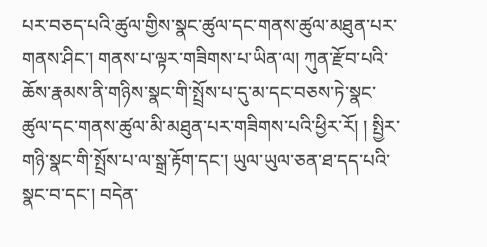པར་བཅད་པའི་ཚུལ་གྱིས་སྣང་ཚུལ་དང་གནས་ཚུལ་མཐུན་པར་གནས་ཤིང་། གནས་པ་ལྟར་གཟིགས་པ་ཡིན་ལ། ཀུན་རྫོབ་པའི་ཆོས་རྣམས་ནི་གཉིས་སྣང་གི་སྤྲོས་པ་དུ་མ་དང་བཅས་ཏེ་སྣང་ཚུལ་དང་གནས་ཚུལ་མི་མཐུན་པར་གཟིགས་པའི་ཕྱིར་རོ། ། སྤྱིར་གཉི་སྣང་གི་སྤྲོས་པ་ལ་སྒྲ་རྟོག་དང་། ཡུལ་ཡུལ་ཅན་ཐ་དད་པའི་སྣང་བ་དང་། བདེན་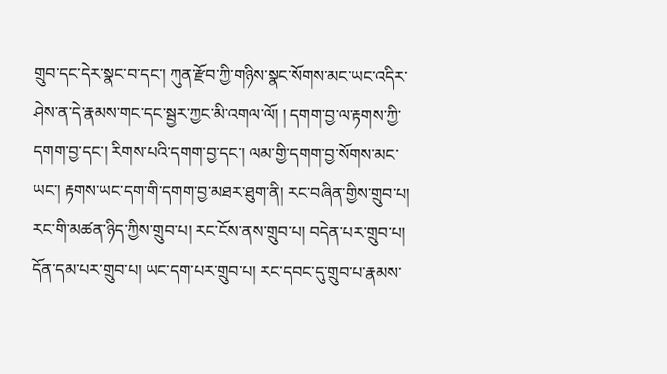གྲུབ་དང་དེར་སྣང་བ་དང་། ཀུན་རྫོབ་ཀྱི་གཉིས་སྣང་སོགས་མང་ཡང་འདིར་ཤེས་ན་དེ་རྣམས་གང་དང་སྦྱར་ཀྱང་མི་འགལ་ལོ། ། དགག་བྱ་ལ་རྟགས་ཀྱི་དགག་བྱ་དང་། རིགས་པའི་དགག་བྱ་དང་། ལམ་གྱི་དགག་བྱ་སོགས་མང་ཡང་། རྟགས་ཡང་དག་གི་དགག་བྱ་མཐར་ཐུག་ནི། རང་བཞིན་གྱིས་གྲུབ་པ། རང་གི་མཚན་ཉིད་ཀྱིས་གྲུབ་པ། རང་ངོས་ནས་གྲུབ་པ། བདེན་པར་གྲུབ་པ། དོན་དམ་པར་གྲུབ་པ། ཡང་དག་པར་གྲུབ་པ། རང་དབང་དུ་གྲུབ་པ་རྣམས་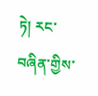ཏེ། རང་བཞིན་གྱིས་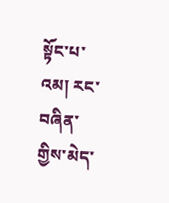སྟོང་པ་འམ། རང་བཞིན་གྱིས་མེད་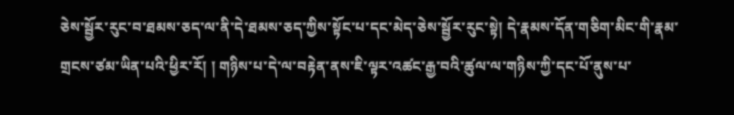ཅེས་སྦྱོར་རུང་བ་ཐམས་ཅད་ལ་ནི་དེ་ཐམས་ཅད་ཀྱིས་སྟོང་པ་དང་མེད་ཅེས་སྦྱོར་རུང་སྟེ། དེ་རྣམས་དོན་གཅིག་མིང་གི་རྣམ་གྲངས་ཙམ་ཡིན་པའི་ཕྱིར་རོ། ། གཉིས་པ་དེ་ལ་བརྟེན་ནས་ཇི་ལྟར་འཚང་རྒྱ་བའི་ཚུལ་ལ་གཉིས་ཀྱི་དང་པོ་ནུས་པ་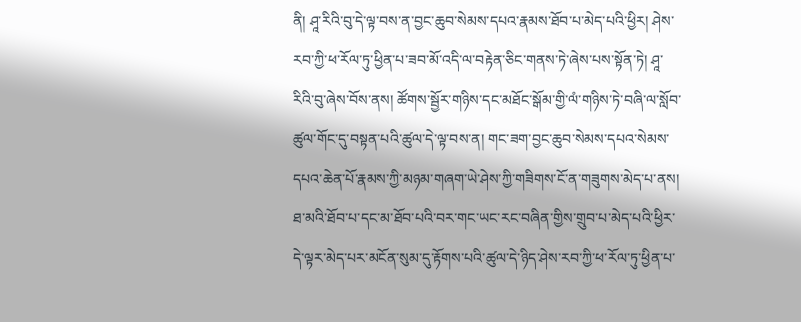ནི། ཤཱ་རིའི་བུ་དེ་ལྟ་བས་ན་བྱང་ཆུབ་སེམས་དཔའ་རྣམས་ཐོབ་པ་མེད་པའི་ཕྱིར། ཤེས་རབ་ཀྱི་ཕ་རོལ་ཏུ་ཕྱིན་པ་ཟབ་མོ་འདི་ལ་བརྟེན་ཅིང་གནས་ཏེ་ཞེས་པས་སྟོན་ཏེ། ཤཱ་རིའི་བུ་ཞེས་བོས་ནས། ཚོགས་སྦྱོར་གཉིས་དང་མཐོང་སྒོམ་གྱི་ལཾ་གཉིས་ཏེ་བཞི་ལ་སློབ་ཚུལ་གོང་དུ་བསྟན་པའི་ཚུལ་དེ་ལྟ་བས་ན། གང་ཟག་བྱང་ཆུབ་སེམས་དཔའ་སེམས་དཔའ་ཆེན་པོ་རྣམས་ཀྱི་མཉམ་གཞག་ཡེ་ཤེས་ཀྱི་གཟིགས་ངོ་ན་གཟུགས་མེད་པ་ནས། ཐ་མའི་ཐོབ་པ་དང་མ་ཐོབ་པའི་བར་གང་ཡང་རང་བཞིན་གྱིས་གྲུབ་པ་མེད་པའི་ཕྱིར་དེ་ལྟར་མེད་པར་མངོན་སུམ་དུ་རྟོགས་པའི་ཚུལ་དེ་ཉིད་ཤེས་རབ་ཀྱི་ཕ་རོལ་ཏུ་ཕྱིན་པ་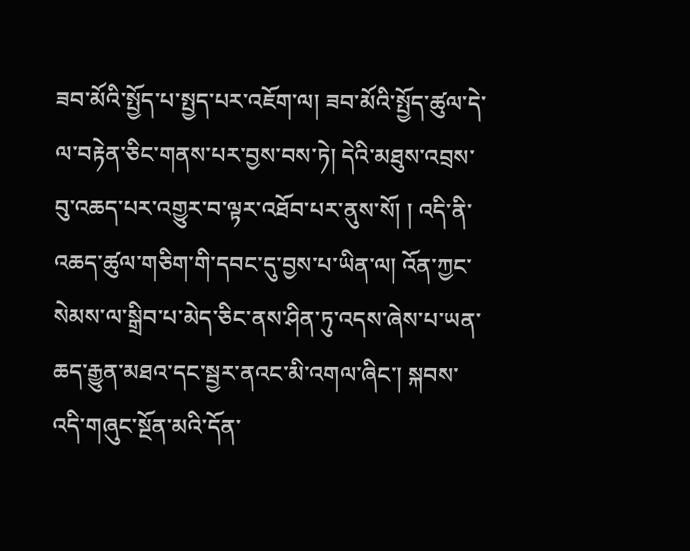ཟབ་མོའི་སྤྱོད་པ་སྤྱད་པར་འཇོག་ལ། ཟབ་མོའི་སྤྱོད་ཚུལ་དེ་ལ་བརྟེན་ཅིང་གནས་པར་བྱས་བས་ཏེ། དེའི་མཐུས་འབྲས་བུ་འཆད་པར་འགྱུར་བ་ལྟར་འཐོབ་པར་ནུས་སོ། ། འདི་ནི་འཆད་ཚུལ་གཅིག་གི་དབང་དུ་བྱས་པ་ཡིན་ལ། འོན་ཀྱང་སེམས་ལ་སྒྲིབ་པ་མེད་ཅིང་ནས་ཤིན་ཏུ་འདས་ཞེས་པ་ཡན་ཆད་རྒྱུན་མཐའ་དང་སྦྱར་ནའང་མི་འགལ་ཞིང་། སྐབས་འདི་གཞུང་སྔོན་མའི་དོན་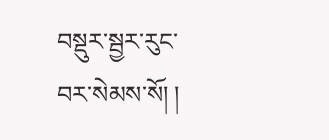བསྡུར་སྦྱར་རུང་བར་སེམས་སོ། །